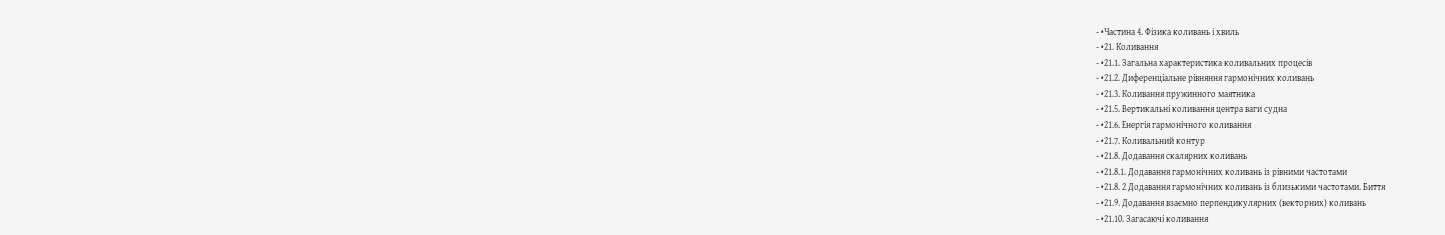- •Частина 4. Фізика коливань і хвиль
- •21. Коливання
- •21.1. Загальна характеристика коливальних процесів
- •21.2. Диференціальне рівняння гармонічних коливань
- •21.3. Коливання пружинного маятника
- •21.5. Вертикальні коливання центра ваги судна
- •21.6. Енергія гармонічного коливання
- •21.7. Коливальний контур
- •21.8. Додавання скалярних коливань
- •21.8.1. Додавання гармонічних коливань із рівними частотами
- •21.8. 2 Додавання гармонічних коливань із близькими частотами. Биття
- •21.9. Додавання взаємно перпендикулярних (векторних) коливань
- •21.10. Загасаючі коливання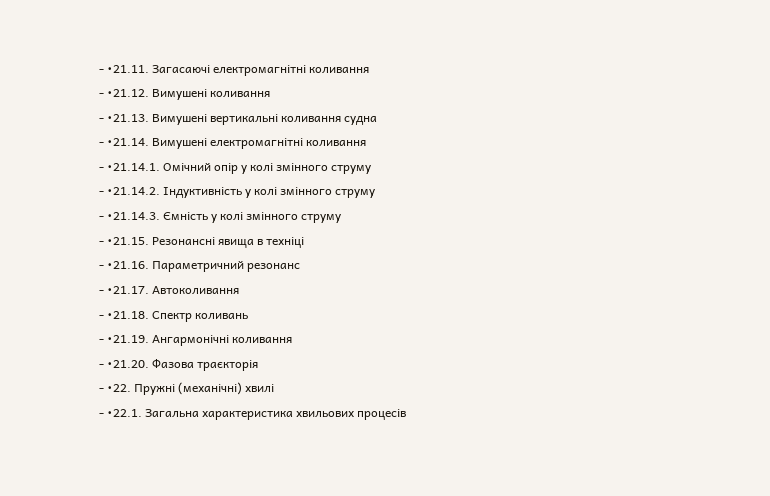- •21.11. Загасаючі електромагнітні коливання
- •21.12. Вимушені коливання
- •21.13. Вимушені вертикальні коливання судна
- •21.14. Вимушені електромагнітні коливання
- •21.14.1. Омічний опір у колі змінного струму
- •21.14.2. Індуктивність у колі змінного струму
- •21.14.3. Ємність у колі змінного струму
- •21.15. Резонансні явища в техніці
- •21.16. Параметричний резонанс
- •21.17. Автоколивання
- •21.18. Спектр коливань
- •21.19. Ангармонічні коливання
- •21.20. Фазова траєкторія
- •22. Пружні (механічні) хвилі
- •22.1. Загальна характеристика хвильових процесів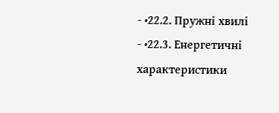- •22.2. Пружні хвилі
- •22.3. Енергетичні характеристики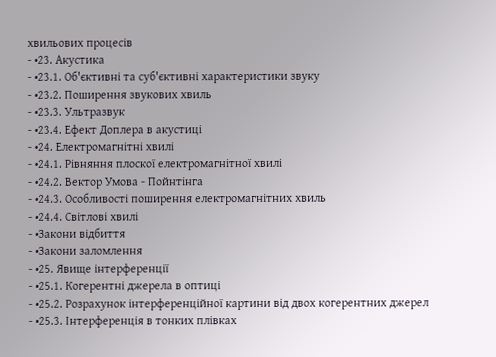хвильових процесів
- •23. Акустика
- •23.1. Об'єктивні та суб'єктивні характеристики звуку
- •23.2. Поширення звукових хвиль
- •23.3. Ультразвук
- •23.4. Ефект Доплера в акустиці
- •24. Електромагнітні хвилі
- •24.1. Рівняння плоскої електромагнітної хвилі
- •24.2. Вектор Умова - Пойнтінга
- •24.3. Особливості поширення електромагнітних хвиль
- •24.4. Світлові хвилі
- •Закони відбиття
- •Закони заломлення
- •25. Явище інтерференції
- •25.1. Когерентні джерела в оптиці
- •25.2. Розрахунок інтерференційної картини від двох когерентних джерел
- •25.3. Інтерференція в тонких плівках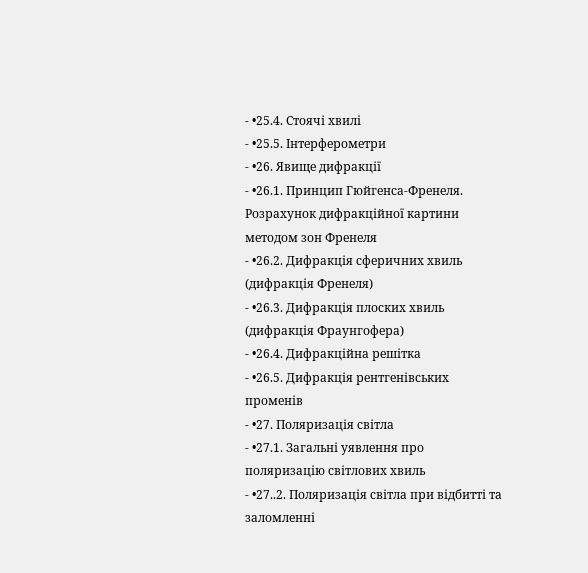- •25.4. Стоячі хвилі
- •25.5. Інтерферометри
- •26. Явище дифракції
- •26.1. Принцип Гюйгенса-Френеля. Розрахунок дифракційної картини методом зон Френеля
- •26.2. Дифракція сферичних хвиль (дифракція Френеля)
- •26.3. Дифракція плоских хвиль (дифракція Фраунгофера)
- •26.4. Дифракційна решітка
- •26.5. Дифракція рентгенівських променів
- •27. Поляризація світла
- •27.1. Загальні уявлення про поляризацію світлових хвиль
- •27..2. Поляризація світла при відбитті та заломленні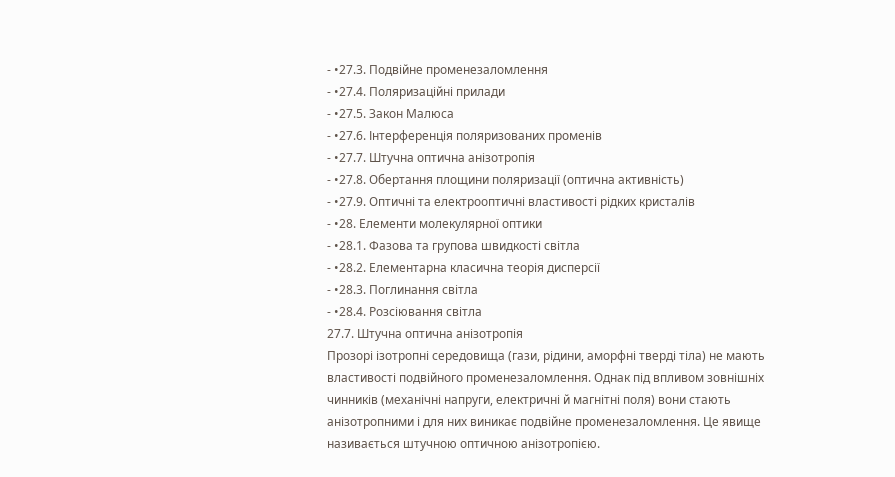- •27.3. Подвійне променезаломлення
- •27.4. Поляризаційні прилади
- •27.5. Закон Малюса
- •27.6. Інтерференція поляризованих променів
- •27.7. Штучна оптична анізотропія
- •27.8. Обертання площини поляризації (оптична активність)
- •27.9. Оптичні та електрооптичні властивості рідких кристалів
- •28. Елементи молекулярної оптики
- •28.1. Фазова та групова швидкості світла
- •28.2. Елементарна класична теорія дисперсії
- •28.3. Поглинання світла
- •28.4. Розсіювання світла
27.7. Штучна оптична анізотропія
Прозорі ізотропні середовища (гази, рідини, аморфні тверді тіла) не мають властивості подвійного променезаломлення. Однак під впливом зовнішніх чинників (механічні напруги, електричні й магнітні поля) вони стають анізотропними і для них виникає подвійне променезаломлення. Це явище називається штучною оптичною анізотропією.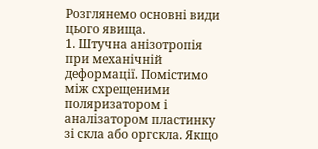Розглянемо основні види цього явища.
1. Штучна анізотропія при механічній деформації. Помістимо між схрещеними поляризатором і аналізатором пластинку зі скла або оргскла. Якщо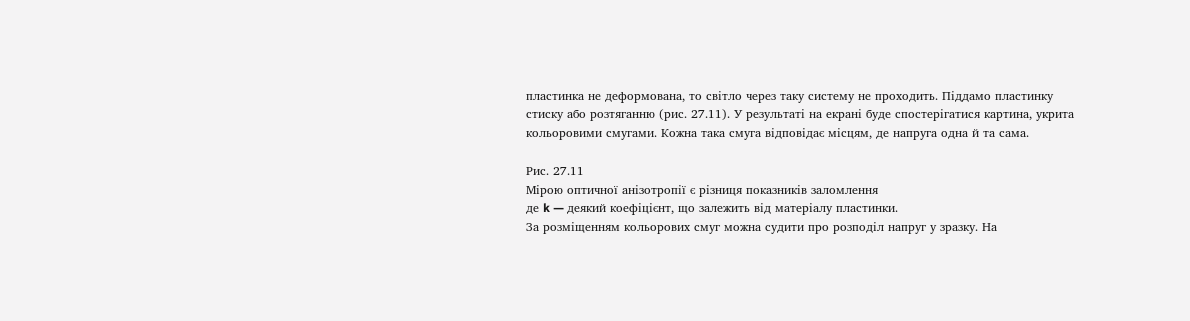пластинка не деформована, то світло через таку систему не проходить. Піддамо пластинку стиску або розтяганню (рис. 27.11). У результаті на екрані буде спостерігатися картина, укрита кольоровими смугами. Кожна така смуга відповідає місцям, де напруга одна й та сама.

Рис. 27.11
Мірою оптичної анізотропії є різниця показників заломлення
де k — деякий коефіцієнт, що залежить від матеріалу пластинки.
За розміщенням кольорових смуг можна судити про розподіл напруг у зразку. На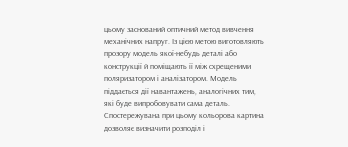цьому заснований оптичний метод вивчення механічних напруг. Із цією метою виготовляють прозору модель якої-небудь деталі або конструкції й поміщають її між схрещеними поляризатором і аналізатором. Модель піддається дії навантажень, аналогічних тим, які буде випробовувати сама деталь. Спостережувана при цьому кольорова картина дозволяє визначити розподіл і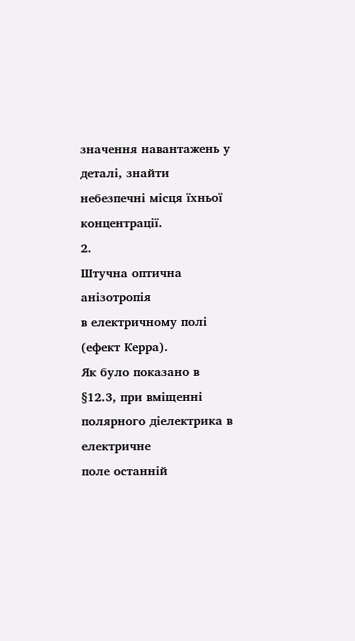значення навантажень у деталі, знайти небезпечні місця їхньої концентрації.
2.
Штучна оптична анізотропія
в електричному полі (ефект Керра).
Як було показано в §12.3, при вміщенні
полярного діелектрика в електричне
поле останній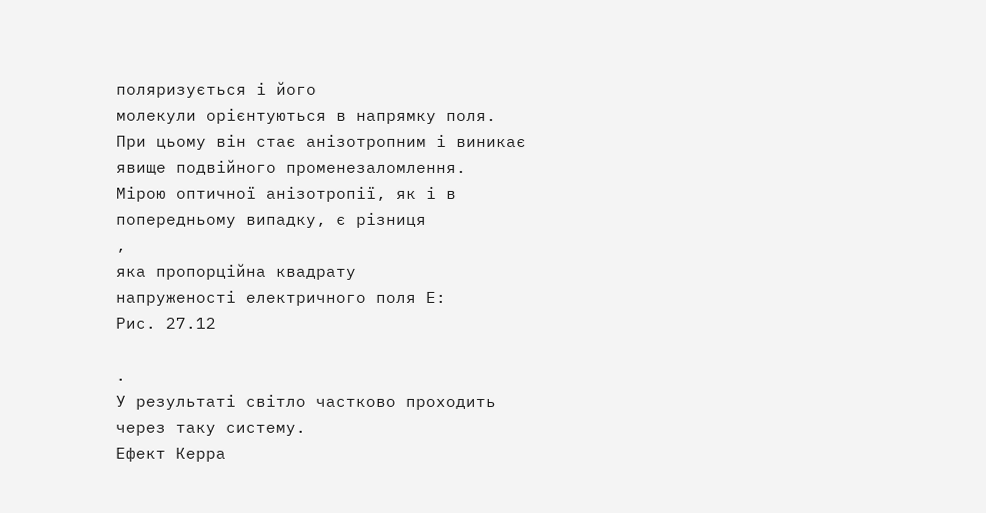поляризується і його
молекули орієнтуються в напрямку поля.
При цьому він стає анізотропним і виникає
явище подвійного променезаломлення.
Мірою оптичної анізотропії, як і в
попередньому випадку, є різниця
,
яка пропорційна квадрату
напруженості електричного поля Е:
Рис. 27.12

.
У результаті світло частково проходить
через таку систему.
Ефект Керра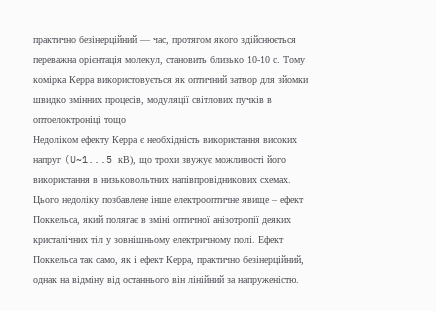практично безінерційний — час, протягом якого здійснюється переважна орієнтація молекул, становить близько 10-10 с. Тому комірка Керра використовується як оптичний затвор для зйомки швидко змінних процесів, модуляції світлових пучків в оптоелоктроніці тощо
Недоліком ефекту Керра є необхідність використання високих напруг (U~1...5 кВ), що трохи звужує можливості його використання в низьковольтних напівпровідникових схемах. Цього недоліку позбавлене інше електрооптичне явище – ефект Поккельса, який полягає в зміні оптичної анізотропії деяких кристалічних тіл у зовнішньому електричному полі. Ефект Поккельса так само, як і ефект Керра, практично безінерційний, однак на відміну від останнього він лінійний за напруженістю.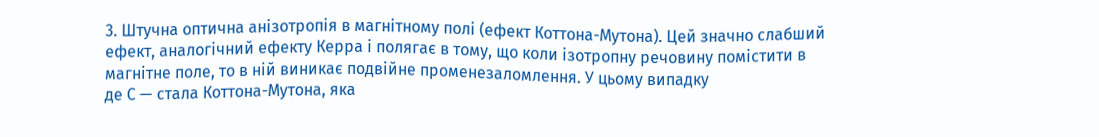3. Штучна оптична анізотропія в магнітному полі (ефект Коттона-Мутона). Цей значно слабший ефект, аналогічний ефекту Керра і полягає в тому, що коли ізотропну речовину помістити в магнітне поле, то в ній виникає подвійне променезаломлення. У цьому випадку
де С — стала Коттона-Мутона, яка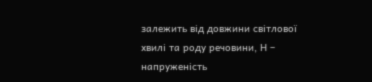залежить від довжини світлової хвилі та роду речовини, Н – напруженість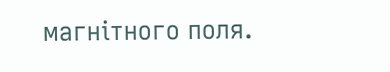магнітного поля.